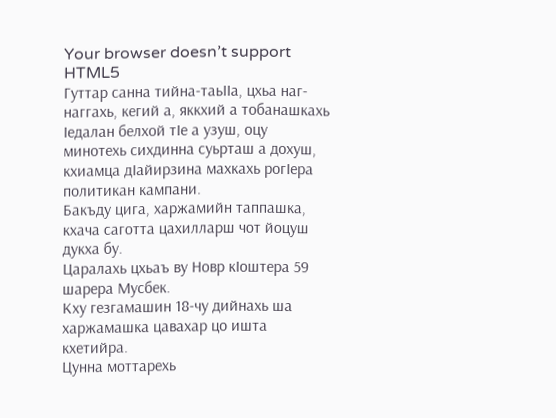Your browser doesn’t support HTML5
Гуттар санна тийна-таьIIа, цхьа наг-наггахь, кегий а, яккхий а тобанашкахь Iедалан белхой тIе а узуш, оцу минотехь сихдинна суьрташ а дохуш, кхиамца дIайирзина махкахь рогIера политикан кампани.
Бакъду цига, харжамийн таппашка, кхача саготта цахилларш чот йоцуш дукха бу.
Царалахь цхьаъ ву Новр кIоштера 59 шарера Мусбек.
Кху гезгамашин 18-чу дийнахь ша харжамашка цавахар цо ишта кхетийра.
Цунна моттарехь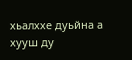хьалххе дуьйна а хууш ду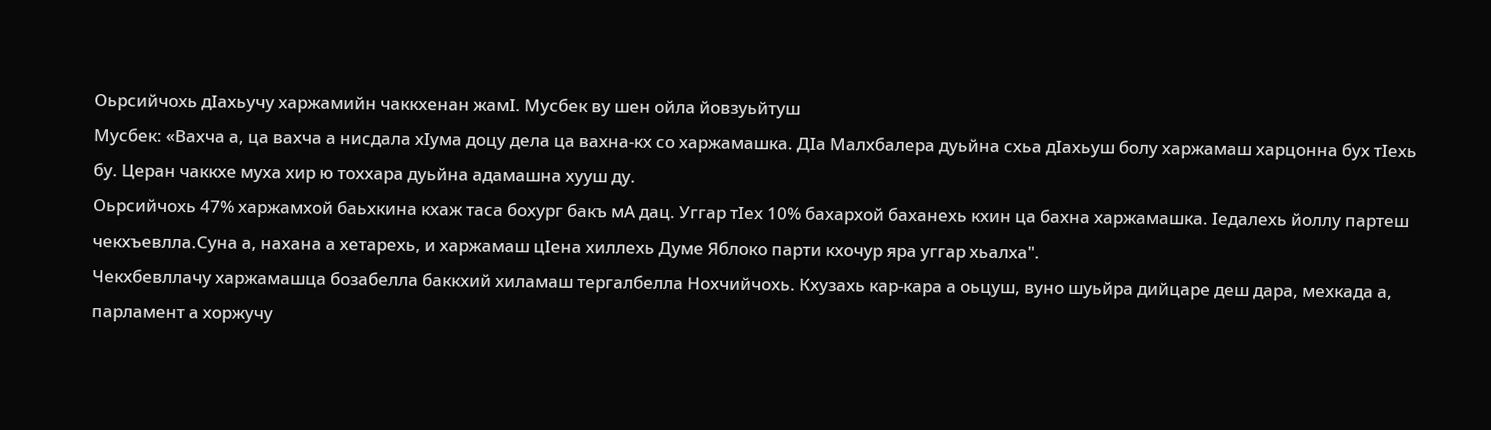Оьрсийчохь дIахьучу харжамийн чаккхенан жамI. Мусбек ву шен ойла йовзуьйтуш
Мусбек: «Вахча а, ца вахча а нисдала хIума доцу дела ца вахна-кх со харжамашка. ДIа Малхбалера дуьйна схьа дIахьуш болу харжамаш харцонна бух тIехь бу. Церан чаккхе муха хир ю тоххара дуьйна адамашна хууш ду.
Оьрсийчохь 47% харжамхой баьхкина кхаж таса бохург бакъ мА дац. Уггар тIех 10% бахархой баханехь кхин ца бахна харжамашка. Iедалехь йоллу партеш чекхъевлла.Суна а, нахана а хетарехь, и харжамаш цIена хиллехь Думе Яблоко парти кхочур яра уггар хьалха".
Чекхбевллачу харжамашца бозабелла баккхий хиламаш тергалбелла Нохчийчохь. Кхузахь кар-кара а оьцуш, вуно шуьйра дийцаре деш дара, мехкада а, парламент а хоржучу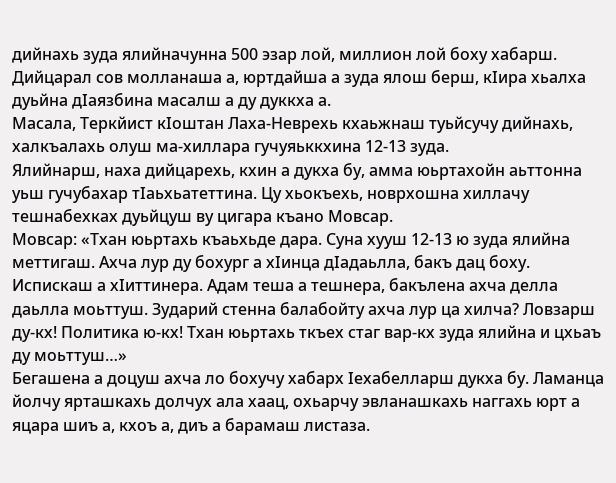дийнахь зуда ялийначунна 500 эзар лой, миллион лой боху хабарш.
Дийцарал сов молланаша а, юртдайша а зуда ялош берш, кIира хьалха дуьйна дIаязбина масалш а ду дуккха а.
Масала, Теркйист кIоштан Лаха-Неврехь кхаьжнаш туьйсучу дийнахь, халкъалахь олуш ма-хиллара гучуяьккхина 12-13 зуда.
Ялийнарш, наха дийцарехь, кхин а дукха бу, амма юьртахойн аьттонна уьш гучубахар тIаьхьатеттина. Цу хьокъехь, новрхошна хиллачу тешнабехках дуьйцуш ву цигара къано Мовсар.
Мовсар: «Тхан юьртахь къаьхьде дара. Суна хууш 12-13 ю зуда ялийна меттигаш. Ахча лур ду бохург а хIинца дIадаьлла, бакъ дац боху. Испискаш а хIиттинера. Адам теша а тешнера, бакълена ахча делла даьлла моьттуш. Зударий стенна балабойту ахча лур ца хилча? Ловзарш ду-кх! Политика ю-кх! Тхан юьртахь ткъех стаг вар-кх зуда ялийна и цхьаъ ду моьттуш…»
Бегашена а доцуш ахча ло бохучу хабарх Iехабелларш дукха бу. Ламанца йолчу ярташкахь долчух ала хаац, охьарчу эвланашкахь наггахь юрт а яцара шиъ а, кхоъ а, диъ а барамаш листаза.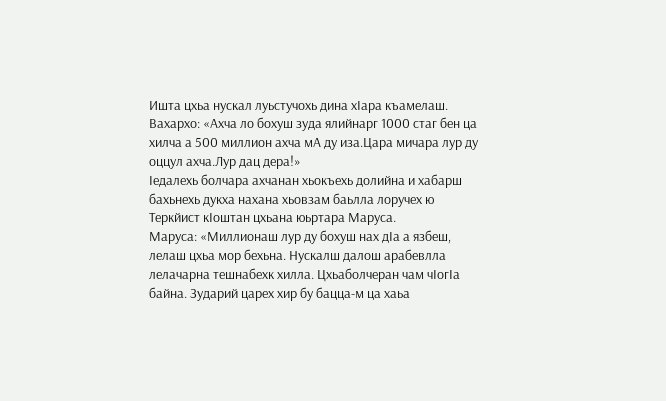Ишта цхьа нускал луьстучохь дина хIара къамелаш.
Вахархо: «Ахча ло бохуш зуда ялийнарг 1000 стаг бен ца хилча а 500 миллион ахча мА ду иза.Цара мичара лур ду оццул ахча.Лур дац дера!»
Iедалехь болчара ахчанан хьокъехь долийна и хабарш бахьнехь дукха нахана хьовзам баьлла лоручех ю Теркйист кIоштан цхьана юьртара Маруса.
Маруса: «Миллионаш лур ду бохуш нах дIа а язбеш, лелаш цхьа мор бехьна. Нускалш далош арабевлла лелачарна тешнабехк хилла. Цхьаболчеран чам чIогIа байна. Зударий царех хир бу бацца-м ца хаьа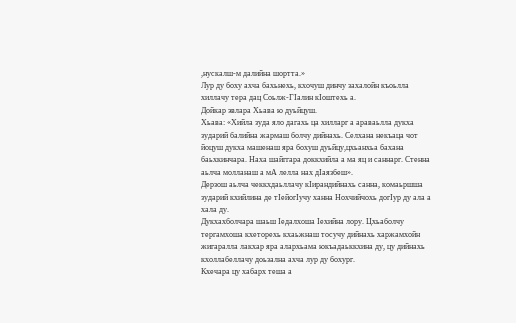,нускалш-м далийна шортта.»
Лур ду боху ахча бахьнехь, кхочуш динчу захалойн къоьлла хиллачу тера дац Соьлж-ГIалин кIоштехь а.
Дойкар эвлара Хьава ю дуьйцуш.
Хьава: «Хийла зуда яло дагахь ца хилларг а араваьлла дукха зударий балийна жармаш болчу дийнахь. Селхана некъаца чот йоцуш дукха машенаш яра бохуш дуьйцу,цхьанхьа бахана баьхкинчара. Наха шайггара доккхийла а ма яц и саннарг. Стенна аьлча молланаш а мА лелла нах дIаязбеш».
Дерзош аьлча чеккхдаьллачу кIирандийнахь санна, комаьршша зударий кхийлина де тIейогIучу ханна Нохчийчохь догIур ду ала а хала ду.
Дукхахболчара шаьш Iедалхоша Iехийна лору. Цхьаболчу тергамхоша кхеторехь кхаьжнаш тосучу дийнахь харжамхойн жигаралла лакхар яра алархьама юкъадаьккхина ду, цу дийнахь кхоллабеллачу доьзална ахча лур ду бохург.
Кхечара цу хабарх теша а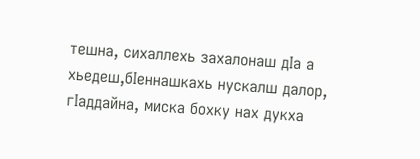тешна, сихаллехь захалонаш дIа а хьедеш,бIеннашкахь нускалш далор, гIаддайна, миска бохку нах дукха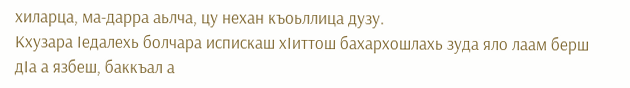хиларца, ма-дарра аьлча, цу нехан къоьллица дузу.
Кхузара Iедалехь болчара испискаш хIиттош бахархошлахь зуда яло лаам берш дIа а язбеш, баккъал а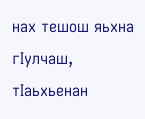нах тешош яьхна гIулчаш, тIаьхьенан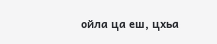ойла ца еш, цхьа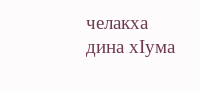челакха дина хIума